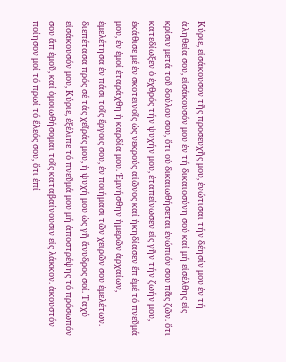Κύριε, εἰσάκουσον τῆς προσευχῆς μου, ἐνώτισαι τήν δέησίν μου ἐν τή ἀληθεία σου, εἰσάκουσόν μου ἐν τή δικαιοσύνη σού καί μή εἰσέλθης εἰς κρίσιν μετά τοῦ δούλου σου, ὅτι οὐ δικαιωθήσεται ἐνώπιόν σου πᾶς ζῶν. ὅτι κατεδίωξεν ὁ ἐχθρός τήν ψυχήν μου, ἐταπείνωσεν εἰς γῆν τήν ζωήν μου, ἐκάθισε μέ ἐν σκοτεινοῖς ὡς νεκρούς αἰῶνος καί ἠκηδίασεν ἔπ ἐμέ τό πνεῦμά μου, ἐν ἐμοί ἐταράχθη ἡ καρδία μου. Ἐμνήσθην ἡμερῶν ἀρχαίων, ἐμελέτησα ἐν πάσι τοῖς ἔργοις σου, ἐν ποιήμασι τῶν χειρῶν σου ἐμελέτων. διεπέτασα πρός σέ τάς χεῖράς μου, ἡ ψυχή μου ὡς γῆ ἄνυδρος σοί. Ταχύ εἰσάκουσόν μου, Κύριε, ἐξέλιπε τό πνεῦμά μου μή ἀποστρέψης τό πρόσωπόν σου ἄπ ἐμοῦ, καί ὁμοιωθήσομαι τοῖς καταβαίνουσιν εἰς λάκκον. ἀκουστόν ποίησον μοί τό πρωί τό ἔλεός σου, ὅτι ἐπί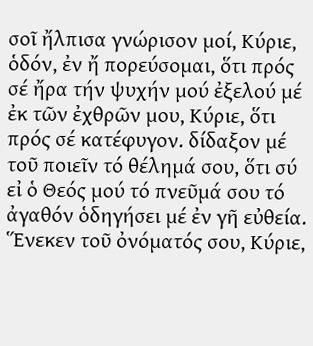σοῖ ἤλπισα γνώρισον μοί, Κύριε, ὁδόν, ἐν ἤ πορεύσομαι, ὅτι πρός σέ ἤρα τήν ψυχήν μού ἐξελού μέ ἐκ τῶν ἐχθρῶν μου, Κύριε, ὅτι πρός σέ κατέφυγον. δίδαξον μέ τοῦ ποιεῖν τό θέλημά σου, ὅτι σύ εἰ ὁ Θεός μού τό πνεῦμά σου τό ἀγαθόν ὁδηγήσει μέ ἐν γῆ εὐθεία. Ἕνεκεν τοῦ ὀνόματός σου, Κύριε,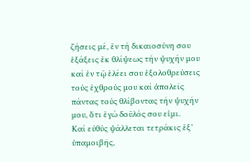ζήσεις μέ, ἐν τή δικαιοσύνη σου ἑξάξεις ἐκ θλίψεως τήν ψυχήν μου καί ἐν τῷ ἐλέει σου ἐξολοθρεύσεις τούς ἐχθρούς μου καί ἀπολεῖς πάντας τούς θλίβοντας τήν ψυχήν μου, ὅτι ἐγώ δοῦλός σου εἰμι.
Καί εὐθύς ψάλλεται τετράκις ἐξ’ ὑπαμοιβῆς,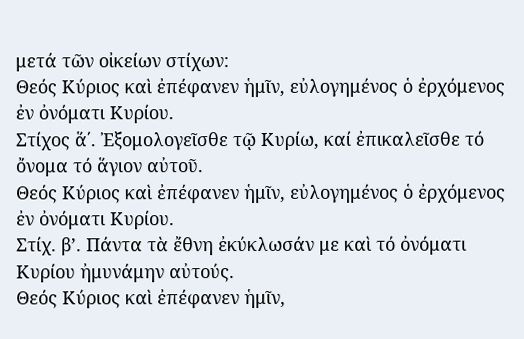μετά τῶν οἰκείων στίχων:
Θεός Κύριος καὶ ἐπέφανεν ἡμῖν, εὐλογημένος ὁ ἐρχόμενος ἐν ὀνόματι Κυρίου.
Στίχος ἅ΄. Ἐξομολογεῖσθε τῷ Κυρίω, καί ἐπικαλεῖσθε τό ὄνομα τό ἅγιον αὐτοῦ.
Θεός Κύριος καὶ ἐπέφανεν ἡμῖν, εὐλογημένος ὁ ἐρχόμενος ἐν ὀνόματι Κυρίου.
Στίχ. β’. Πάντα τὰ ἔθνη ἐκύκλωσάν με καὶ τό ὀνόματι Κυρίου ἠμυνάμην αὐτούς.
Θεός Κύριος καὶ ἐπέφανεν ἡμῖν,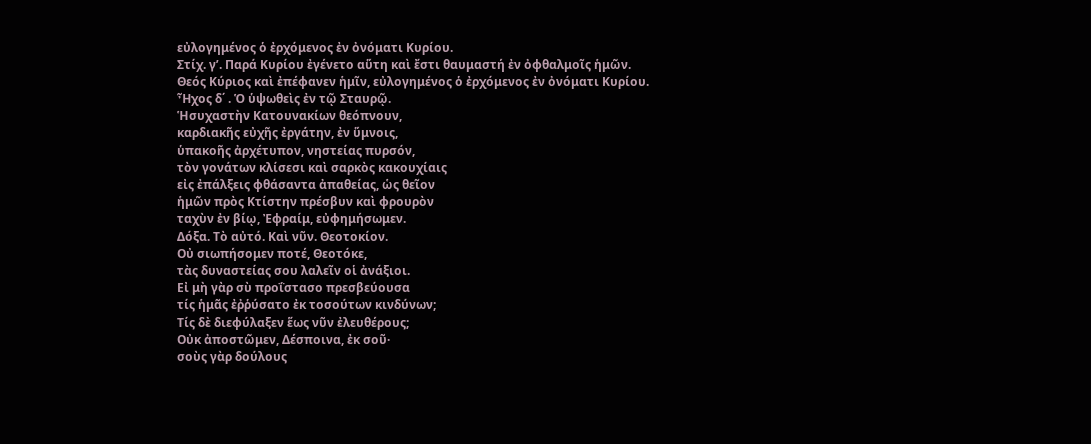εὐλογημένος ὁ ἐρχόμενος ἐν ὀνόματι Κυρίου.
Στίχ. γ’. Παρά Κυρίου ἐγένετο αὕτη καὶ ἔστι θαυμαστή ἐν ὀφθαλμοῖς ἡμῶν.
Θεός Κύριος καὶ ἐπέφανεν ἡμῖν, εὐλογημένος ὁ ἐρχόμενος ἐν ὀνόματι Κυρίου.
Ἦχος δ΄ . Ὁ ὑψωθεὶς ἐν τῷ Σταυρῷ.
Ἡσυχαστὴν Κατουνακίων θεόπνουν,
καρδιακῆς εὐχῆς ἐργάτην, ἐν ὕμνοις,
ὑπακοῆς ἀρχέτυπον, νηστείας πυρσόν,
τὸν γονάτων κλίσεσι καὶ σαρκὸς κακουχίαις
εἰς ἐπάλξεις φθάσαντα ἀπαθείας, ὡς θεῖον
ἡμῶν πρὸς Κτίστην πρέσβυν καὶ φρουρὸν
ταχὺν ἐν βίῳ, Ἐφραίμ, εὐφημήσωμεν.
Δόξα. Τὸ αὐτό. Καὶ νῦν. Θεοτοκίον.
Οὐ σιωπήσομεν ποτέ, Θεοτόκε,
τὰς δυναστείας σου λαλεῖν οἱ ἀνάξιοι.
Εἰ μὴ γὰρ σὺ προΐστασο πρεσβεύουσα
τίς ἡμᾶς ἐῤῥύσατο ἐκ τοσούτων κινδύνων;
Τίς δὲ διεφύλαξεν ἕως νῦν ἐλευθέρους;
Οὐκ ἀποστῶμεν, Δέσποινα, ἐκ σοῦ·
σοὺς γὰρ δούλους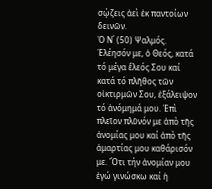σῴζεις ἀεὶ ἐκ παντοίων δεινῶν.
Ὁ Ν΄ (50) Ψαλμός.
Ἐλέησόν με, ὁ Θεός, κατά τό μέγα ἔλεός Σου καί κατά τό πλῆθος τῶν οἰκτιρμῶν Σου, ἐξάλειψον τό ἀνόμημά μου. Ἐπὶ πλεῖον πλῦνόν με ἀπὸ τῆς ἀνομίας μου καί ἀπὸ τῆς ἁμαρτίας μου καθάρισόν με. Ὅτι τήν ἀνομίαν μου ἐγώ γινώσκω καί ἡ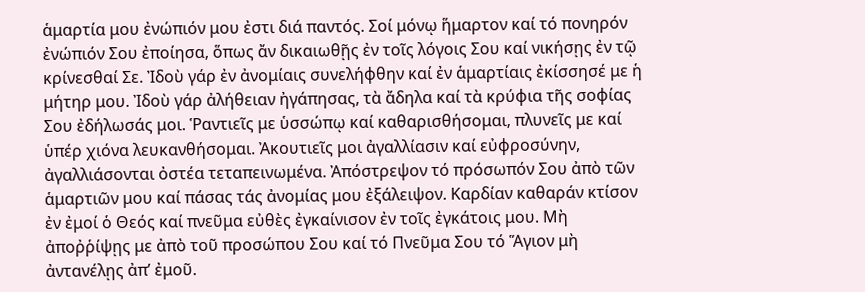ἁμαρτία μου ἐνώπιόν μου ἐστι διά παντός. Σοί μόνῳ ἥμαρτον καί τό πονηρόν ἐνώπιόν Σου ἐποίησα, ὅπως ἄν δικαιωθῇς ἐν τοῖς λόγοις Σου καί νικήσῃς ἐν τῷ κρίνεσθαί Σε. Ἰδοὺ γάρ ἐν ἀνομίαις συνελήφθην καί ἐν ἁμαρτίαις ἐκίσσησέ με ἡ μήτηρ μου. Ἰδοὺ γάρ ἀλήθειαν ἠγάπησας, τὰ ἄδηλα καί τὰ κρύφια τῆς σοφίας Σου ἐδήλωσάς μοι. Ῥαντιεῖς με ὑσσώπῳ καί καθαρισθήσομαι, πλυνεῖς με καί ὑπέρ χιόνα λευκανθήσομαι. Ἀκουτιεῖς μοι ἀγαλλίασιν καί εὐφροσύνην, ἀγαλλιάσονται ὀστέα τεταπεινωμένα. Ἀπόστρεψον τό πρόσωπόν Σου ἀπὸ τῶν ἁμαρτιῶν μου καί πάσας τάς ἀνομίας μου ἐξάλειψον. Καρδίαν καθαράν κτίσον ἐν ἐμοί ὁ Θεός καί πνεῦμα εὐθὲς ἐγκαίνισον ἐν τοῖς ἐγκάτοις μου. Μὴ ἀποῤῥίψῃς με ἀπὸ τοῦ προσώπου Σου καί τό Πνεῦμα Σου τό Ἅγιον μὴ ἀντανέλῃς ἀπ’ ἐμοῦ.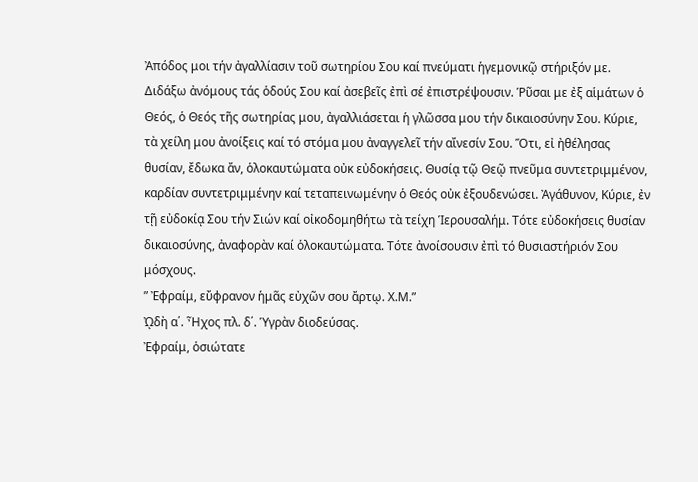Ἀπόδος μοι τήν ἀγαλλίασιν τοῦ σωτηρίου Σου καί πνεύματι ἡγεμονικῷ στήριξόν με. Διδάξω ἀνόμους τάς ὁδούς Σου καί ἀσεβεῖς ἐπὶ σέ ἐπιστρέψουσιν. Ῥῦσαι με ἐξ αἱμάτων ὁ Θεός, ὁ Θεός τῆς σωτηρίας μου, ἀγαλλιάσεται ἡ γλῶσσα μου τήν δικαιοσύνην Σου. Κύριε, τὰ χείλη μου ἀνοίξεις καί τό στόμα μου ἀναγγελεῖ τήν αἴνεσίν Σου. Ὅτι, εἰ ἠθέλησας θυσίαν, ἔδωκα ἄν, ὁλοκαυτώματα οὐκ εὐδοκήσεις. Θυσίᾳ τῷ Θεῷ πνεῦμα συντετριμμένον, καρδίαν συντετριμμένην καί τεταπεινωμένην ὁ Θεός οὐκ ἐξουδενώσει. Ἀγάθυνον, Κύριε, ἐν τῇ εὐδοκίᾳ Σου τήν Σιών καί οἰκοδομηθήτω τὰ τείχη Ἱερουσαλήμ. Τότε εὐδοκήσεις θυσίαν δικαιοσύνης, ἀναφορὰν καί ὁλοκαυτώματα. Τότε ἀνοίσουσιν ἐπὶ τό θυσιαστήριόν Σου μόσχους.
” Ἐφραίμ, εὔφρανον ἡμᾶς εὐχῶν σου ἄρτῳ. Χ.Μ.”
ᾨδὴ α΄. Ἦχος πλ. δ΄. Ὑγρὰν διοδεύσας.
Ἐφραίμ, ὁσιώτατε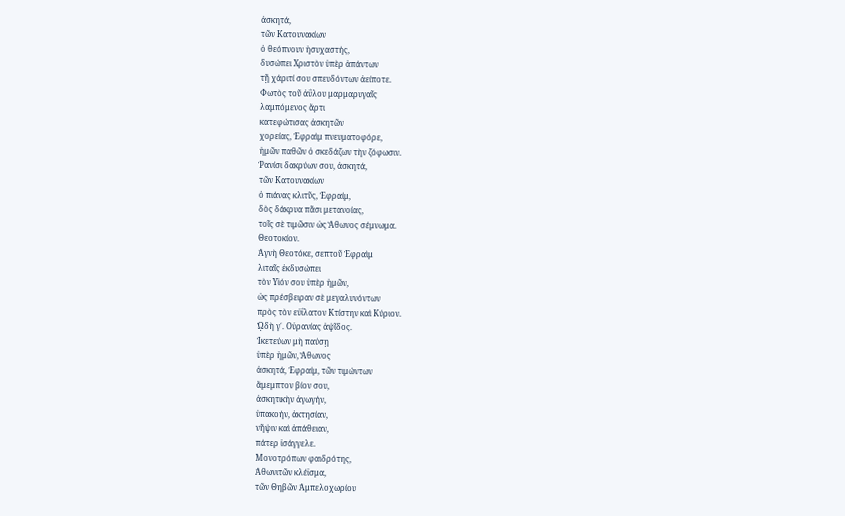ἀσκητά,
τῶν Κατουνακίων
ὁ θεόπνουν ἡσυχαστής,
δυσώπει Χριστὸν ὑπὲρ ἁπάντων
τῇ χάριτί σου σπευδόντων ἀείποτε.
Φωτὸς τοῦ ἀΰλου μαρμαρυγαῖς
λαμπόμενος ἄρτι
κατεφώτισας ἀσκητῶν
χορείας, Ἐφραὶμ πνευματοφόρε,
ἡμῶν παθῶν ὁ σκεδάζων τὴν ζόφωσιν.
Ῥανίσι δακρύων σου, ἀσκητά,
τῶν Κατουνακίων
ὁ πιάνας κλιτῦς, Ἐφραίμ,
δὸς δάκρυα πᾶσι μετανοίας,
τοῖς σὲ τιμῶσιν ὡς Ἄθωνος σέμνωμα.
Θεοτοκίον.
Ἁγνὴ Θεοτόκε, σεπτοῦ Ἐφραὶμ
λιταῖς ἐκδυσώπει
τὸν Υἱόν σου ὑπὲρ ἡμῶν,
ὡς πρέσβειραν σὲ μεγαλυνόντων
πρὸς τὸν εὐΐλατον Κτίστην καὶ Κύριον.
ᾨδὴ γ΄. Οὐρανίας ἁψῖδος.
Ἱκετεύων μὴ παύσῃ
ὑπὲρ ἡμῶν, Ἄθωνος
ἀσκητά, Ἐφραίμ, τῶν τιμώντων
ἄμεμπτον βίον σου,
ἀσκητικὴν ἀγωγήν,
ὑπακοήν, ἀκτησίαν,
νῆψιν καὶ ἀπάθειαν,
πάτερ ἰσάγγελε.
Μονοτρόπων φαιδρότης,
Ἀθωνιτῶν κλέϊσμα,
τῶν Θηβῶν Ἀμπελοχωρίου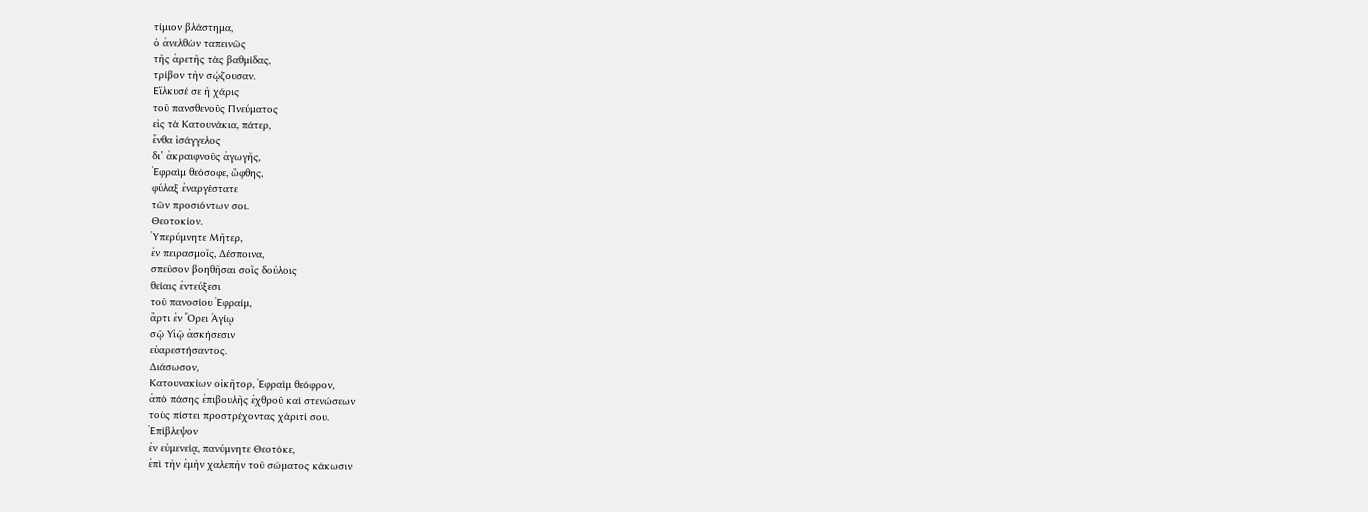τίμιον βλάστημα,
ὁ ἀνελθὼν ταπεινῶς
τῆς ἀρετῆς τὰς βαθμίδας,
τρίβον τὴν σῴζουσαν.
Εἵλκυσέ σε ἡ χάρις
τοῦ πανσθενοῦς Πνεύματος
εἰς τὰ Κατουνάκια, πάτερ,
ἔνθα ἰσάγγελος
δι’ ἀκραιφνοῦς ἀγωγῆς,
Ἐφραὶμ θεόσοφε, ὤφθης,
φύλαξ ἐναργέστατε
τῶν προσιόντων σοι.
Θεοτοκίον.
Ὑπερύμνητε Μῆτερ,
ἐν πειρασμοῖς, Δέσποινα,
σπεῦσον βοηθῆσαι σοῖς δούλοις
θείαις ἐντεύξεσι
τοῦ πανοσίου Ἐφραίμ,
ἄρτι ἐν Ὄρει Ἁγίῳ
σῷ Υἱῷ ἀσκήσεσιν
εὐαρεστήσαντος.
Διάσωσον,
Κατουνακίων οἰκῆτορ, Ἐφραὶμ θεόφρον,
ἀπὸ πάσης ἐπιβουλῆς ἐχθροῦ καὶ στενώσεων
τοὺς πίστει προστρέχοντας χάριτί σου.
Ἐπίβλεψον
ἐν εὐμενείᾳ, πανύμνητε Θεοτόκε,
ἐπὶ τὴν ἐμὴν χαλεπὴν τοῦ σώματος κάκωσιν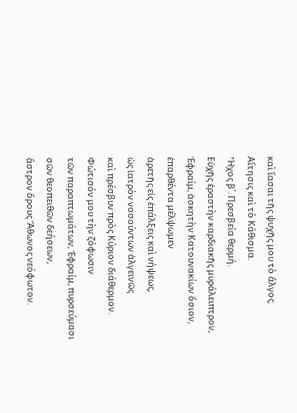καὶ ἴασαι τῆς ψυχῆς μου τὸ ἄλγος.
Αἴτησις καὶ τὸ Κάθισμα.
Ἦχος β΄. Πρεσβεία θερμή.
Εὐχῆς ἐραστὴν καρδιακῆς μυράλειπτρον,
Ἐφραίμ, ἀσκητὴν Κατουνακίων ὅσιον,
ἐπαρθέντα μέλψωμεν
ἀρετῆς εἰς ἐπάλξεις καὶ νήψεως,
ὡς ἰατρὸν νοσούντων ἀλγεινῶς
καὶ πρέσβυν πρὸς Κύριον διάθερμον.
Φώτισόν μου τὴν ζόφωσιν
τῶν παραπτωμάτων, Ἐφραίμ, πυρσεύμασι
σῶν θεοπειθῶν δεήσεων,
ἄστρον ὄρους Ἄθωνος νεόφωτον.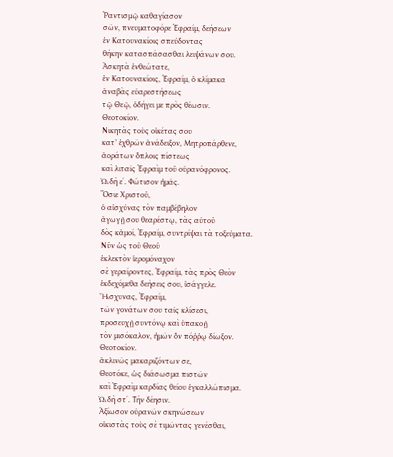Ῥαντισμῷ καθαγίασον
σῶν, πνευματοφόρε Ἐφραίμ, δεήσεων
ἐν Κατουνακίοις σπεύδοντας
θήκην κατασπάσασθαι λειψάνων σου.
Ἀσκητὰ ἐνθεώτατε,
ἐν Κατουνακίοις, Ἐφραίμ, ὁ κλίμακα
ἀναβὰς εὐαρεστήσεως
τῷ Θεῷ, ὁδήγει με πρὸς θέωσιν.
Θεοτοκίον.
Νικητὰς τοὺς οἰκέτας σου
κατ’ ἐχθρῶν ἀνάδειξον, Μητροπάρθενε,
ἀοράτων ὅπλοις πίστεως
καὶ λιταῖς Ἐφραὶμ τοῦ οὐρανόφρονος.
ᾨδὴ ε΄. Φώτισον ἡμᾶς.
Ὅσιε Χριστοῦ,
ὁ αἰσχύνας τὸν παμβέβηλον
ἀγωγῇ σου θεαρέστῳ, τὰς αὐτοῦ
δὸς κἀμοί, Ἐφραίμ, συντρίψαι τὰ τοξεύματα.
Νῦν ὡς τοῦ Θεοῦ
ἐκλεκτὸν ἱερομόναχον
σὲ γεραίροντες, Ἐφραίμ, τὰς πρὸς Θεὸν
ἐκδεχόμεθα δεήσεις σου, ἰσάγγελε.
ᾜσχυνας, Ἐφραίμ,
τῶν γονάτων σου ταῖς κλίσεσι,
προσευχῇ συντόνῳ καὶ ὑπακοῇ
τὸν μισόκαλον, ἡμῶν ὃν πόῤῥῳ δίωξον.
Θεοτοκίον.
ἀκλινῶς μακαριζόντων σε,
Θεοτόκε, ὡς διάσωσμα πιστῶν
καὶ Ἐφραὶμ καρδίας θείου ἐγκαλλώπισμα.
ᾨδὴ στ΄. Τὴν δέησιν.
Ἀξίωσον οὐρανῶν σκηνώσεων
οἰκιστὰς τοὺς σὲ τιμῶντας γενέσθαι,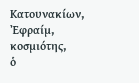Κατουνακίων, Ἐφραίμ, κοσμιότης,
ὁ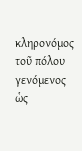κληρονόμος τοῦ πόλου γενόμενος
ὡς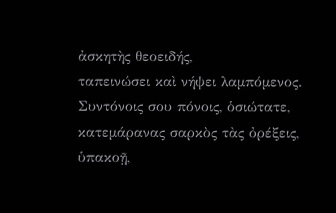ἀσκητὴς θεοειδής,
ταπεινώσει καὶ νήψει λαμπόμενος.
Συντόνοις σου πόνοις, ὁσιώτατε,
κατεμάρανας σαρκὸς τὰς ὀρέξεις,
ὑπακοῇ,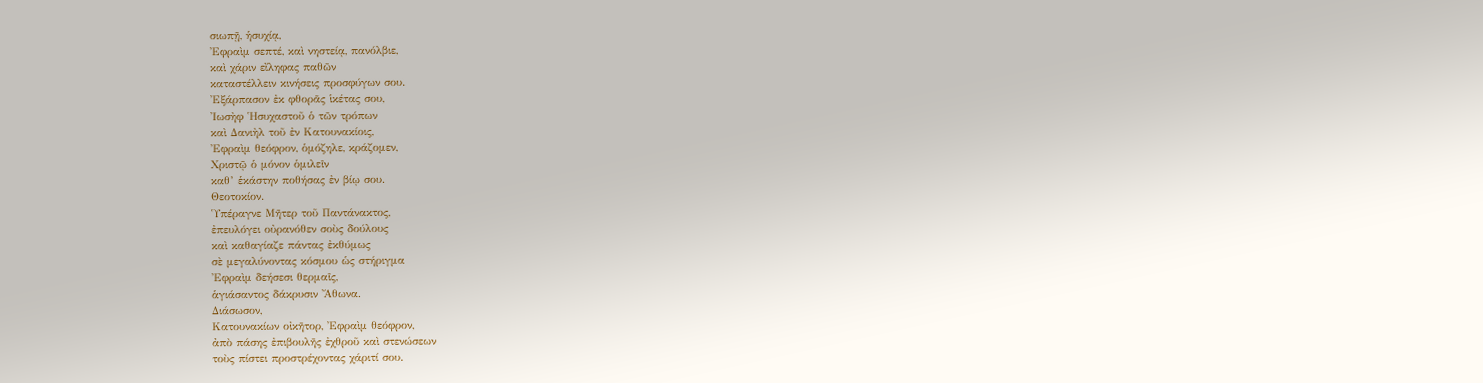σιωπῇ, ἡσυχίᾳ,
Ἐφραὶμ σεπτέ, καὶ νηστείᾳ, πανόλβιε,
καὶ χάριν εἴληφας παθῶν
καταστέλλειν κινήσεις προσφύγων σου.
Ἐξάρπασον ἐκ φθορᾶς ἱκέτας σου,
Ἰωσὴφ Ἡσυχαστοῦ ὁ τῶν τρόπων
καὶ Δανιὴλ τοῦ ἐν Κατουνακίοις,
Ἐφραὶμ θεόφρον, ὁμόζηλε, κράζομεν,
Χριστῷ ὁ μόνον ὁμιλεῖν
καθ’ ἑκάστην ποθήσας ἐν βίῳ σου.
Θεοτοκίον.
Ὑπέραγνε Μῆτερ τοῦ Παντάνακτος,
ἐπευλόγει οὐρανόθεν σοὺς δούλους
καὶ καθαγίαζε πάντας ἐκθύμως
σὲ μεγαλύνοντας κόσμου ὡς στήριγμα
Ἐφραὶμ δεήσεσι θερμαῖς,
ἁγιάσαντος δάκρυσιν Ἄθωνα.
Διάσωσον,
Κατουνακίων οἰκῆτορ, Ἐφραὶμ θεόφρον,
ἀπὸ πάσης ἐπιβουλῆς ἐχθροῦ καὶ στενώσεων
τοὺς πίστει προστρέχοντας χάριτί σου.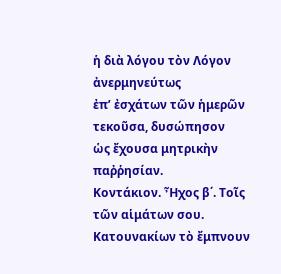ἡ διὰ λόγου τὸν Λόγον ἀνερμηνεύτως
ἐπ’ ἐσχάτων τῶν ἡμερῶν τεκοῦσα, δυσώπησον
ὡς ἔχουσα μητρικὴν παῤῥησίαν.
Κοντάκιον. Ἦχος β΄. Τοῖς τῶν αἱμάτων σου.
Κατουνακίων τὸ ἔμπνουν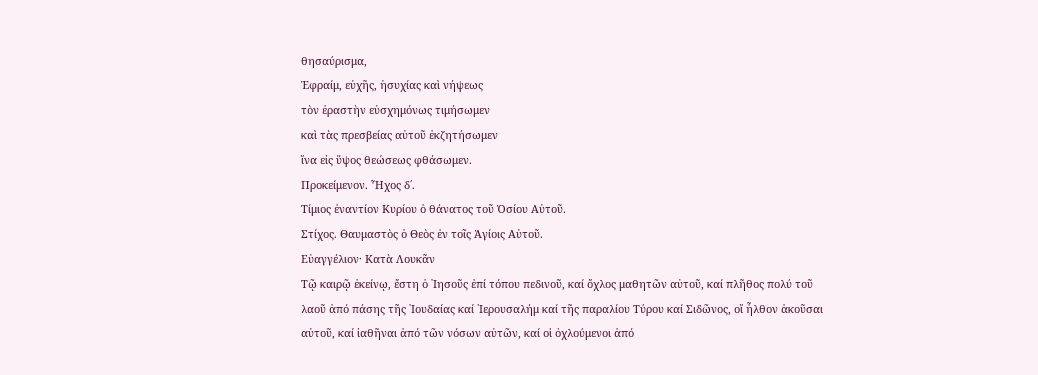θησαύρισμα,
Ἐφραίμ, εὐχῆς, ἡσυχίας καὶ νήψεως
τὸν ἐραστὴν εὐσχημόνως τιμήσωμεν
καὶ τὰς πρεσβείας αὐτοῦ ἐκζητήσωμεν
ἵνα εἰς ὕψος θεώσεως φθάσωμεν.
Προκείμενον. Ἦχος δ΄.
Τίμιος ἐναντίον Κυρίου ὁ θάνατος τοῦ Ὁσίου Αὐτοῦ.
Στίχος. Θαυμαστὸς ὁ Θεὸς ἐν τοῖς Ἁγίοις Αὐτοῦ.
Εὐαγγέλιον· Κατὰ Λουκᾶν
Τῷ καιρῷ ἐκείνῳ, ἔστη ὁ ᾿Ιησοῦς ἐπί τόπου πεδινοῦ, καί ὄχλος μαθητῶν αὐτοῦ, καί πλῆθος πολύ τοῦ λαοῦ ἀπό πάσης τῆς ᾿Ιουδαίας καί ῾Ιερουσαλήμ καί τῆς παραλίου Τύρου καί Σιδῶνος, οἵ ἦλθον ἀκοῦσαι αὐτοῦ, καί ἰαθῆναι ἀπό τῶν νόσων αὐτῶν, καί οἱ ὀχλούμενοι ἀπό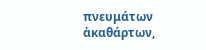πνευμάτων ἀκαθάρτων,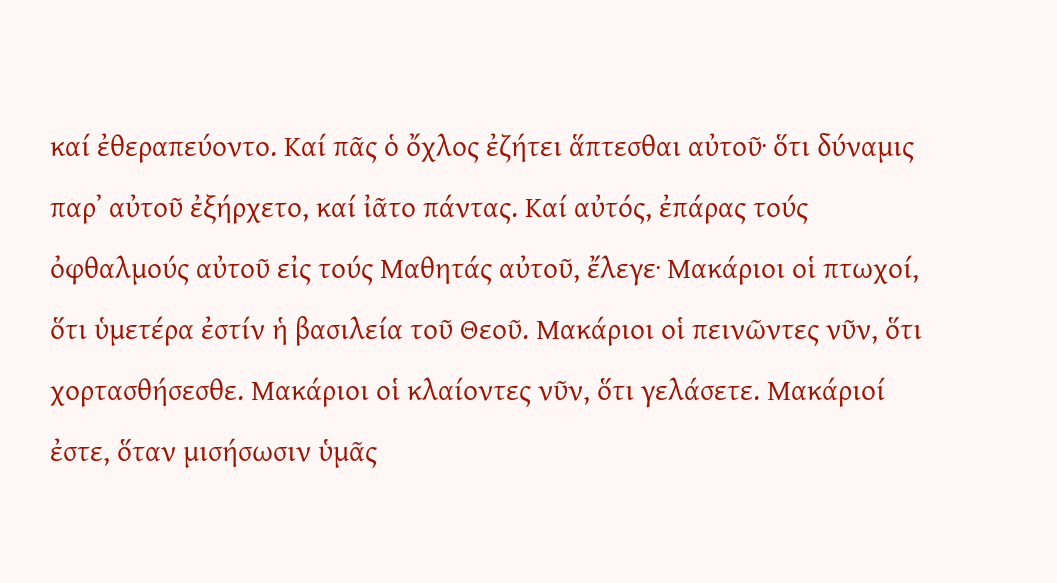καί ἐθεραπεύοντο. Καί πᾶς ὁ ὄχλος ἐζήτει ἅπτεσθαι αὐτοῦ· ὅτι δύναμις παρ᾿ αὐτοῦ ἐξήρχετο, καί ἰᾶτο πάντας. Καί αὐτός, ἐπάρας τούς ὀφθαλμούς αὐτοῦ εἰς τούς Μαθητάς αὐτοῦ, ἔλεγε· Μακάριοι οἱ πτωχοί, ὅτι ὑμετέρα ἐστίν ἡ βασιλεία τοῦ Θεοῦ. Μακάριοι οἱ πεινῶντες νῦν, ὅτι χορτασθήσεσθε. Μακάριοι οἱ κλαίοντες νῦν, ὅτι γελάσετε. Μακάριοί ἐστε, ὅταν μισήσωσιν ὑμᾶς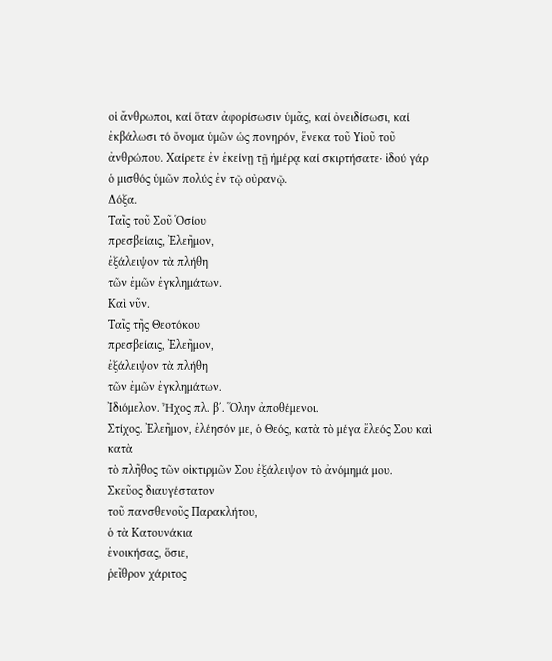οἱ ἄνθρωποι, καί ὅταν ἀφορίσωσιν ὑμᾶς, καί ὀνειδίσωσι, καί ἐκβάλωσι τό ὄνομα ὑμῶν ὡς πονηρόν, ἕνεκα τοῦ Υἱοῦ τοῦ ἀνθρώπου. Χαίρετε ἐν ἐκείνῃ τῇ ἡμέρᾳ καί σκιρτήσατε· ἰδού γάρ ὁ μισθός ὑμῶν πολύς ἐν τῷ οὐρανῷ.
Δόξα.
Ταῖς τοῦ Σοῦ Ὁσίου
πρεσβείαις, Ἐλεῆμον,
ἐξάλειψον τὰ πλήθη
τῶν ἐμῶν ἐγκλημάτων.
Καὶ νῦν.
Ταῖς τῆς Θεοτόκου
πρεσβείαις, Ἐλεῆμον,
ἐξάλειψον τὰ πλήθη
τῶν ἐμῶν ἐγκλημάτων.
Ἰδιόμελον. Ἦχος πλ. β΄. Ὅλην ἀποθέμενοι.
Στίχος. Ἐλεῆμον, ἐλέησόν με, ὁ Θεός, κατὰ τὸ μέγα ἔλεός Σου καὶ κατὰ
τὸ πλῆθος τῶν οἰκτιρμῶν Σου ἐξάλειψον τὸ ἀνόμημά μου.
Σκεῦος διαυγέστατον
τοῦ πανσθενοῦς Παρακλήτου,
ὁ τὰ Κατουνάκια
ἐνοικήσας, ὅσιε,
ῥεῖθρον χάριτος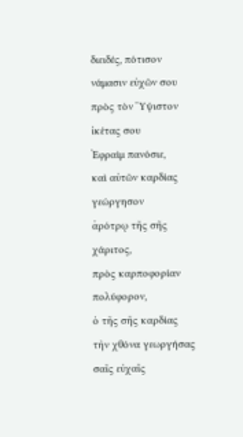διειδές, πότισον
νάμασιν εὐχῶν σου
πρὸς τὸν Ὕψιστον ἱκέτας σου
Ἐφραὶμ πανόσιε,
καὶ αὐτῶν καρδίας γεώργησον
ἀρότρῳ τῆς σῆς χάριτος,
πρὸς καρποφορίαν πολύφορον,
ὁ τῆς σῆς καρδίας
τὴν χθόνα γεωργήσας σαῖς εὐχαῖς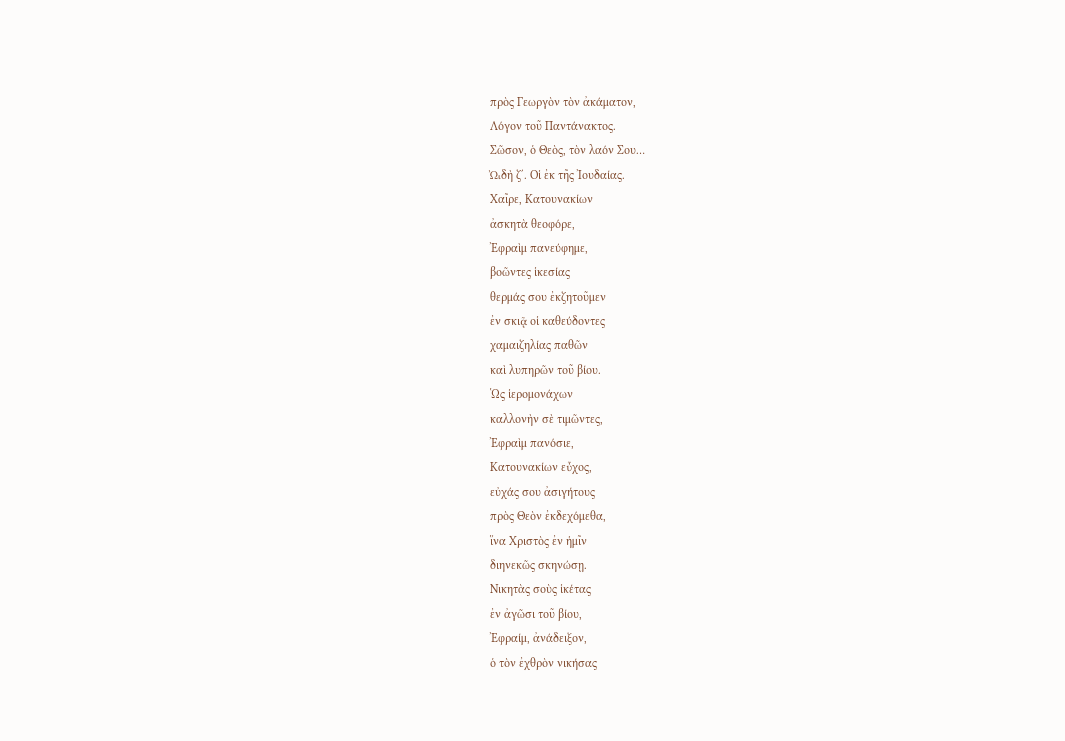πρὸς Γεωργὸν τὸν ἀκάματον,
Λόγον τοῦ Παντάνακτος.
Σῶσον, ὁ Θεὸς, τὸν λαόν Σου…
ᾨδὴ ζ΄. Οἱ ἐκ τῆς Ἰουδαίας.
Χαῖρε, Κατουνακίων
ἀσκητὰ θεοφόρε,
Ἐφραὶμ πανεύφημε,
βοῶντες ἱκεσίας
θερμάς σου ἐκζητοῦμεν
ἐν σκιᾷ οἱ καθεύδοντες
χαμαιζηλίας παθῶν
καὶ λυπηρῶν τοῦ βίου.
Ὡς ἱερομονάχων
καλλονὴν σὲ τιμῶντες,
Ἐφραὶμ πανόσιε,
Κατουνακίων εὖχος,
εὐχάς σου ἀσιγήτους
πρὸς Θεὸν ἐκδεχόμεθα,
ἵνα Χριστὸς ἐν ἡμῖν
διηνεκῶς σκηνώσῃ.
Νικητὰς σοὺς ἱκέτας
ἐν ἀγῶσι τοῦ βίου,
Ἐφραίμ, ἀνάδειξον,
ὁ τὸν ἐχθρὸν νικήσας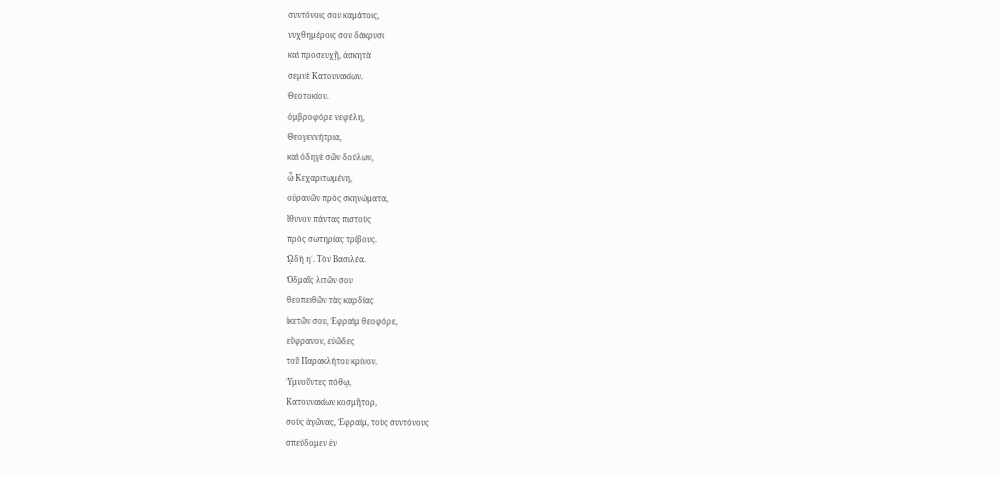συντόνοις σου καμάτοις,
νυχθημέροις σου δάκρυσι
καὶ προσευχῇ, ἀσκητὰ
σεμνὲ Κατουνακίων.
Θεοτοκίον.
ὀμβροφόρε νεφέλη,
Θεογεννήτρια,
καὶ ὁδηγὲ σῶν δούλων,
ὦ Κεχαριτωμένη,
οὐρανῶν πρὸς σκηνώματα,
ἴθυνον πάντας πιστοὺς
πρὸς σωτηρίας τρίβους.
ᾨδὴ η΄. Τὸν Βασιλέα.
Ὀδμαῖς λιτῶν σου
θεοπειθῶν τὰς καρδίας
ἱκετῶν σου, Ἐφραὶμ θεοφόρε,
εὔφρανον, εὐῶδες
τοῦ Παρακλήτου κρίνον.
Ὑμνοῦντες πόθῳ,
Κατουνακίων κοσμῆτορ,
σοὺς ἀγῶνας, Ἐφραίμ, τοὺς συντόνους
σπεύδομεν ἐν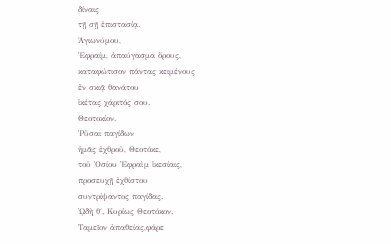δίναις
τῇ σῇ ἐπιστασίᾳ.
Ἁγιωνύμου,
Ἐφραίμ, ἀπαύγασμα ὄρους,
καταφώτισον πάντας κειμένους
ἐν σκιᾷ θανάτου
ἱκέτας χάριτός σου.
Θεοτοκίον.
Ῥῦσαι παγίδων
ἡμᾶς ἐχθροῦ, Θεοτόκε,
τοῦ Ὁσίου Ἐφραὶμ ἱκεσίαις,
προσευχῇ ἐχθίστου
συντρίψαντος παγίδας.
ᾨδὴ θ΄. Κυρίως Θεοτόκον.
Ταμεῖον ἀπαθείας,φάρε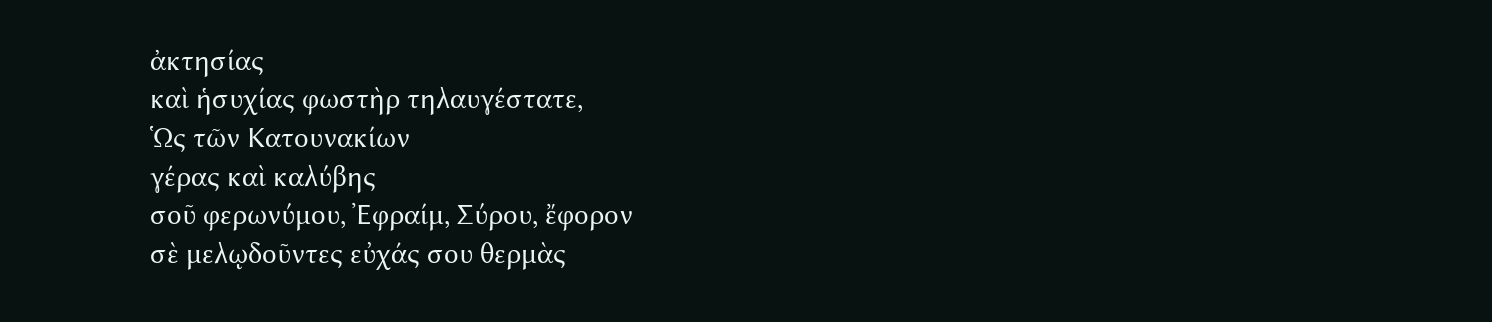ἀκτησίας
καὶ ἡσυχίας φωστὴρ τηλαυγέστατε,
Ὡς τῶν Κατουνακίων
γέρας καὶ καλύβης
σοῦ φερωνύμου, Ἐφραίμ, Σύρου, ἔφορον
σὲ μελῳδοῦντες εὐχάς σου θερμὰς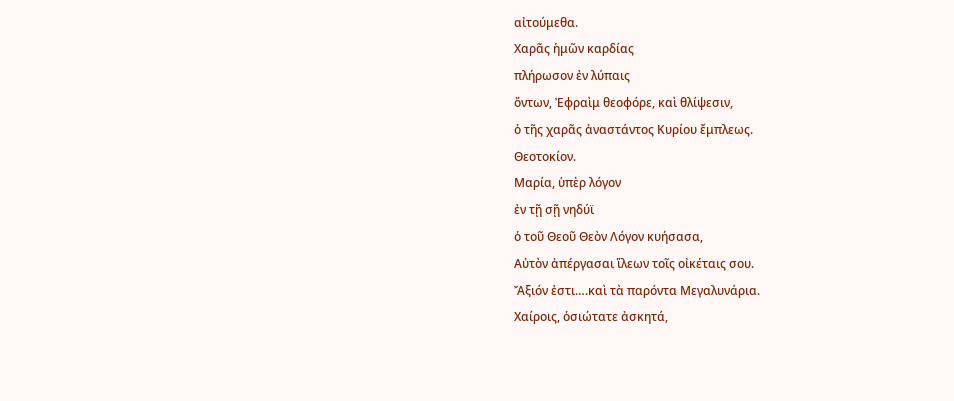αἰτούμεθα.
Χαρᾶς ἡμῶν καρδίας
πλήρωσον ἐν λύπαις
ὄντων, Ἐφραὶμ θεοφόρε, καὶ θλίψεσιν,
ὁ τῆς χαρᾶς ἀναστάντος Κυρίου ἔμπλεως.
Θεοτοκίον.
Μαρία, ὑπὲρ λόγον
ἐν τῇ σῇ νηδύϊ
ὁ τοῦ Θεοῦ Θεὸν Λόγον κυήσασα,
Αὐτὸν ἀπέργασαι ἵλεων τοῖς οἰκέταις σου.
Ἄξιόν ἐστι….καὶ τὰ παρόντα Μεγαλυνάρια.
Χαίροις, ὁσιώτατε ἀσκητά,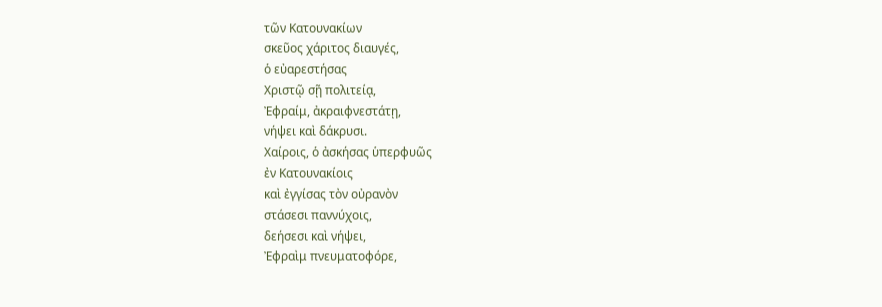τῶν Κατουνακίων
σκεῦος χάριτος διαυγές,
ὁ εὐαρεστήσας
Χριστῷ σῇ πολιτείᾳ,
Ἐφραίμ, ἀκραιφνεστάτῃ,
νήψει καὶ δάκρυσι.
Χαίροις, ὁ ἀσκήσας ὑπερφυῶς
ἐν Κατουνακίοις
καὶ ἐγγίσας τὸν οὐρανὸν
στάσεσι παννύχοις,
δεήσεσι καὶ νήψει,
Ἐφραὶμ πνευματοφόρε,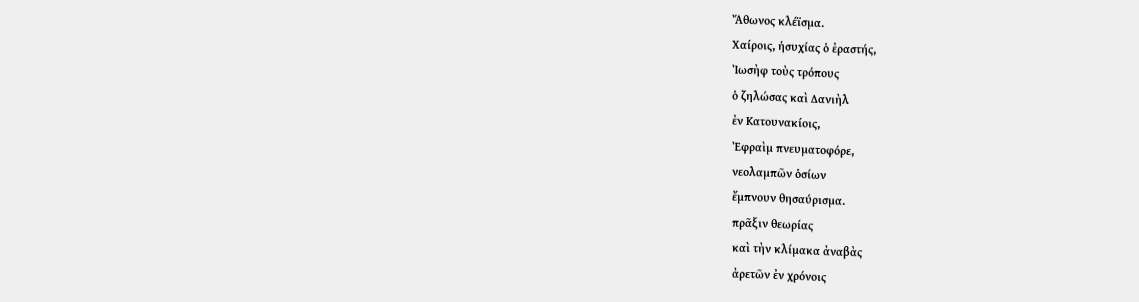Ἄθωνος κλέϊσμα.
Χαίροις, ἡσυχίας ὁ ἐραστής,
Ἰωσὴφ τοὺς τρόπους
ὁ ζηλώσας καὶ Δανιὴλ
ἐν Κατουνακίοις,
Ἐφραὶμ πνευματοφόρε,
νεολαμπῶν ὁσίων
ἔμπνουν θησαύρισμα.
πρᾶξιν θεωρίας
καὶ τὴν κλίμακα ἀναβὰς
ἀρετῶν ἐν χρόνοις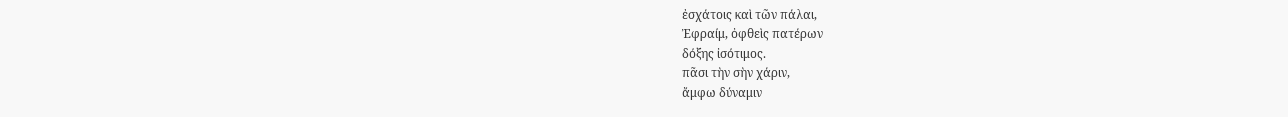ἐσχάτοις καὶ τῶν πάλαι,
Ἐφραίμ, ὀφθεὶς πατέρων
δόξης ἰσότιμος.
πᾶσι τὴν σὴν χάριν,
ἄμφω δύναμιν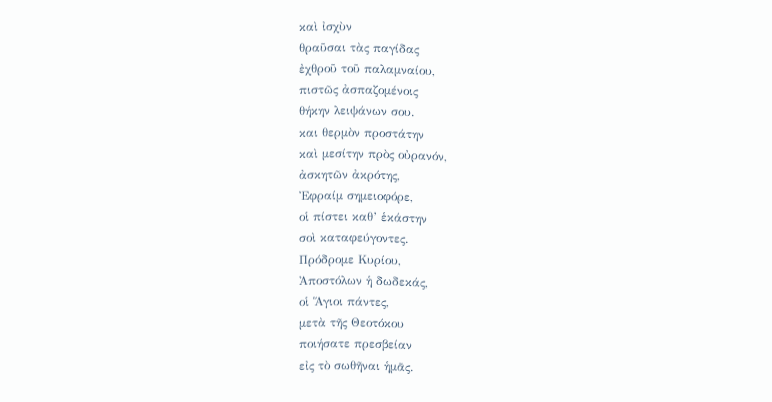καὶ ἰσχὺν
θραῦσαι τὰς παγίδας
ἐχθροῦ τοῦ παλαμναίου,
πιστῶς ἀσπαζομένοις
θήκην λειψάνων σου.
και θερμὸν προστάτην
καὶ μεσίτην πρὸς οὐρανόν,
ἀσκητῶν ἀκρότης,
Ἐφραίμ σημειοφόρε,
οἱ πίστει καθ’ ἑκάστην
σοὶ καταφεύγοντες.
Πρόδρομε Κυρίου,
Ἀποστόλων ἡ δωδεκάς,
οἱ Ἅγιοι πάντες,
μετὰ τῆς Θεοτόκου
ποιήσατε πρεσβείαν
εἰς τὸ σωθῆναι ἡμᾶς.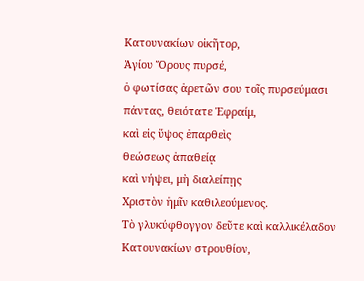Κατουνακίων οἰκῆτορ,
Ἁγίου Ὄρους πυρσέ,
ὁ φωτίσας ἀρετῶν σου τοῖς πυρσεύμασι
πάντας, θειότατε Ἐφραίμ,
καὶ εἰς ὕψος ἐπαρθεὶς
θεώσεως ἀπαθείᾳ
καὶ νήψει, μὴ διαλείπῃς
Χριστὸν ἡμῖν καθιλεούμενος.
Τὸ γλυκύφθογγον δεῦτε καὶ καλλικέλαδον
Κατουνακίων στρουθίον,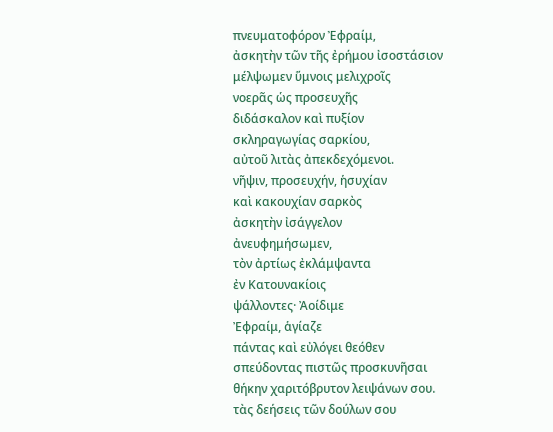πνευματοφόρον Ἐφραίμ,
ἀσκητὴν τῶν τῆς ἐρήμου ἰσοστάσιον
μέλψωμεν ὕμνοις μελιχροῖς
νοερᾶς ὡς προσευχῆς
διδάσκαλον καὶ πυξίον
σκληραγωγίας σαρκίου,
αὐτοῦ λιτὰς ἀπεκδεχόμενοι.
νῆψιν, προσευχήν, ἡσυχίαν
καὶ κακουχίαν σαρκὸς
ἀσκητὴν ἰσάγγελον
ἀνευφημήσωμεν,
τὸν ἀρτίως ἐκλάμψαντα
ἐν Κατουνακίοις
ψάλλοντες· Ἀοίδιμε
Ἐφραίμ, ἁγίαζε
πάντας καὶ εὐλόγει θεόθεν
σπεύδοντας πιστῶς προσκυνῆσαι
θήκην χαριτόβρυτον λειψάνων σου.
τὰς δεήσεις τῶν δούλων σου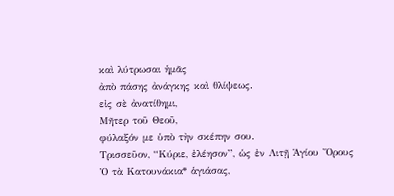καὶ λύτρωσαι ἡμᾶς
ἀπὸ πάσης ἀνάγκης καὶ θλίψεως.
εἰς σὲ ἀνατίθημι,
Μῆτερ τοῦ Θεοῦ,
φύλαξόν με ὑπὸ τὴν σκέπην σου.
Τρισσεῦον, “Κύριε, ἐλέησον”, ὡς ἐν Λιτῇ Ἁγίου Ὄρους
Ὁ τὰ Κατουνάκια* ἁγιάσας,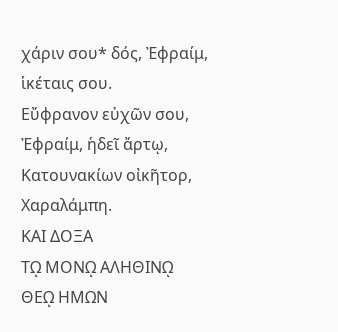χάριν σου* δός, Ἐφραίμ, ἱκέταις σου.
Εὔφρανον εὐχῶν σου, Ἐφραίμ, ἡδεῖ ἄρτῳ,
Κατουνακίων οἰκῆτορ, Χαραλάμπη.
ΚΑΙ ΔΟΞΑ
Τῼ ΜΟΝῼ ΑΛΗΘΙΝῼ
ΘΕῼ ΗΜΩΝ